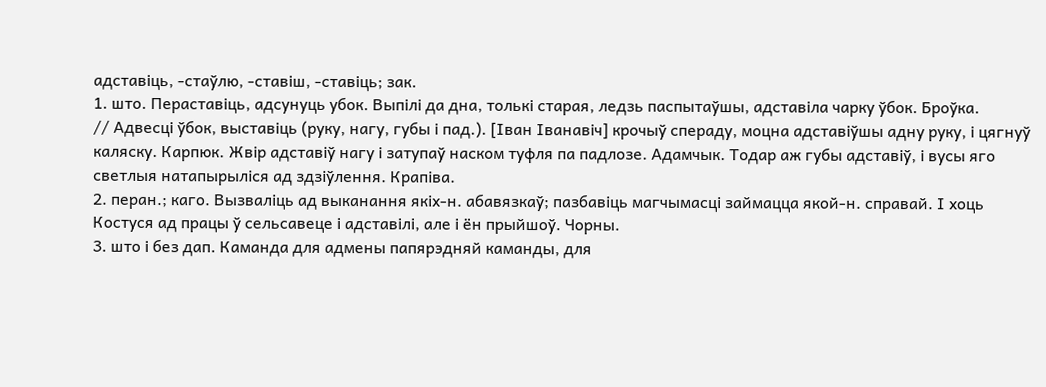адставіць, -стаўлю, -ставіш, -ставіць; зак.
1. што. Пераставіць, адсунуць убок. Выпілі да дна, толькі старая, ледзь паспытаўшы, адставіла чарку ўбок. Броўка.
// Адвесці ўбок, выставіць (руку, нагу, губы і пад.). [Іван Іванавіч] крочыў спераду, моцна адставіўшы адну руку, і цягнуў каляску. Карпюк. Жвір адставіў нагу і затупаў наском туфля па падлозе. Адамчык. Тодар аж губы адставіў, і вусы яго светлыя натапырыліся ад здзіўлення. Крапіва.
2. перан.; каго. Вызваліць ад выканання якіх-н. абавязкаў; пазбавіць магчымасці займацца якой-н. справай. І хоць Костуся ад працы ў сельсавеце і адставілі, але і ён прыйшоў. Чорны.
3. што і без дап. Каманда для адмены папярэдняй каманды, для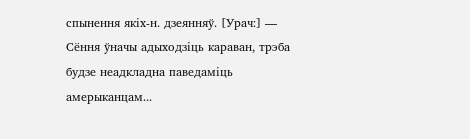спынення якіх-н. дзеянняў. [Урач:] — Сёння ўначы адыходзіць караван, трэба будзе неадкладна паведаміць амерыканцам...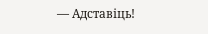— Адставіць!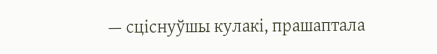— сціснуўшы кулакі, прашаптала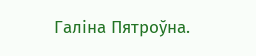Галіна Пятроўна.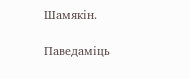Шамякін.

Паведаміць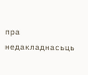пра недакладнасьць